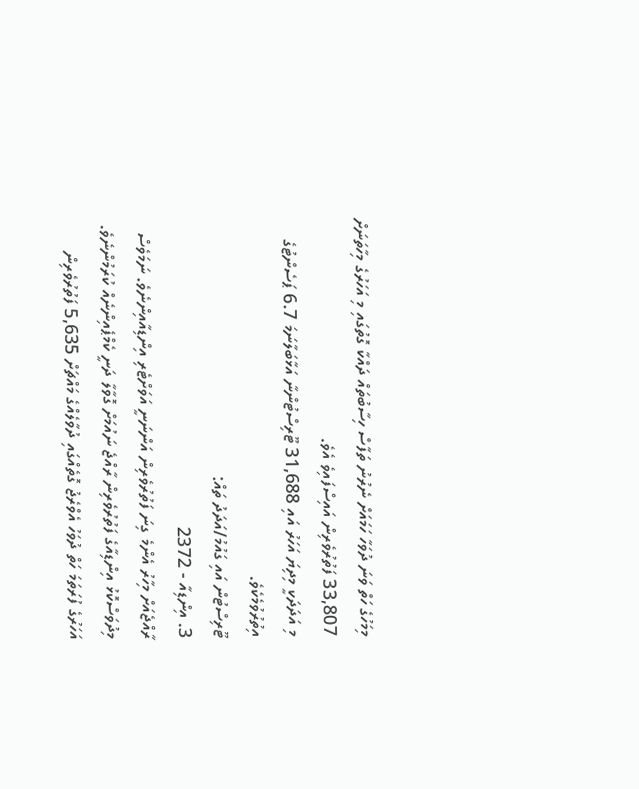މިމަހުގެ ހަތް ވަނަ ދުވަހާ ހަމައަށް ނެރުނު ތަފާސް ހިސާބުތައް ދައްކާ ގޮތުގައި މި އަހަރުގެ މިހާތަނަށް 33,807 ފަތުރުވެރިން އައިސްފައިވެ އެވެ.
މި އަދަދަކީ މިދިޔަ އަހަރު އައި 31,688 ޓޫރިސްޓުންނާ އަޅާބަލާނަމަ 6.7 ޕަސެންޓުގެ އިތުރުވުމެކެވެ.
ޓޫރިސްޓުން އައި ގައުމު/އަދަދު ތައް:
3. އިންޑިއާ - 2372
ރާއްޖެއަށް މިހާރު އެންމެ ގިނަ ފަތުރުވެރިން އަންނަނީ އަވަށްޓެރި އިންޑިއާއިންނެވެ. ނަމަވެސް މިދުވަސްކޮޅު އިންޑިއާގެ ފަތުރުވެރިން ރާއްޖެ ނައުމަށް ގޮވާލާ ދަނީ ކެމްޕެއިންނެއް ކުރަމުންނެވެ.
އަހަރުގެ ފުރަތަމަ ހަތް ދުވަހު އެވްރެޖު ގޮތެއްގައި ދުވާލެއްގެ މައްޗަށް 5,635 ފަތުރުވެރިން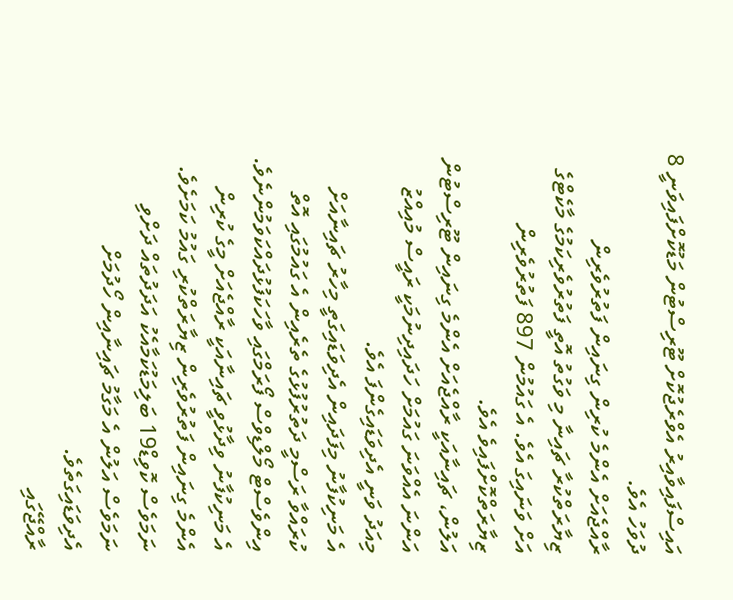އައިސްފައިވާއިރު އެވްރެޖުކޮށް ޓޫރިސްޓުން މަޑުކޮށްފައިވަނީ 8 ދުވަހު އެވެ.
ރާއްޖެއަށް އެންމެ ކުރިން ގިނައިން ފަތުރުވެރިން ޒިޔާރަތްކުރާ ޗައިނާ މި ވަގުތު އޮތީ ފަތުރުވެރިކަމުގެ މާކެޓްގެ އަށް ވަނައިގަ އެވެ. އެ ގައުމުން 897 ފަތުރުވެރިން ޒިޔާރަތްކޮށްފައިވެ އެވެ.
އަލުން، ޗައިނާއަކީ ރާއްޖެއަށް އެންމެ ގިނައިން ޓޫރިސްޓުން އަންނަ އެއްވަނަ ގައުމަށް ހަދައިދިނުމަކީ ރައީސް މުއިއްޒު މިއަދު ވަނީ އެދިވަޑައިގެންފަ އެވެ.
އެ މަނިކުފާނު މިފަދައިން އެދިވަޑައިގަތީ މިހާރު ޗައިނާއަށް ކުރައްވާ ރަސްމީ ދަތުރުފުޅުގެ ތެރެއިން އެ ގައުމުގައި އޮތް އިންވެސްޓް މޯލްޑިވްސް ފޯރަމްގައި ވާހަކަފުޅުދައްކަވަމުންނެވެ.
އެ މަނިކުފާނު ވިދާޅުވީ ޗައިނާއަކީ ރާއްޖެއަށް މީގެ ކުރިން އެންމެ ގިނައިން ފަތުރުވެރިން ޒިޔާރަތްކުރި ގައުމު ކަމަށެވެ. ނަމަވެސް ކޮވިޑް19 ބަލިމަޑުކަމާއެކު އަދަދުތައް ދަށްވި ނަމަވެސް އަލުން އެ މަގާމު ޗައިނާއިން ހޯދުމަށް އެދިވަޑައިގަތެވެ.
ރާއްޖޭގައި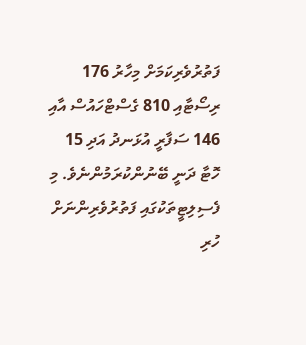ފަތުރުވެރިކަމަށް މިހާރު 176 ރިސޯޓާއި 810 ގެސްޓްހައުސް އާއި 146 ސަފާރީ އުޅަނދު އަދި 15 ހޮޓާ ދަނީ ބޭނުންކުރަމުންނެވެ. މި ފެސިލިޓީތަކުގައި ފަތުރުވެރިންނަށް ހުރި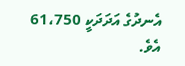އެނދުގެ އަދަދަކީ 61،750 އެވެ.